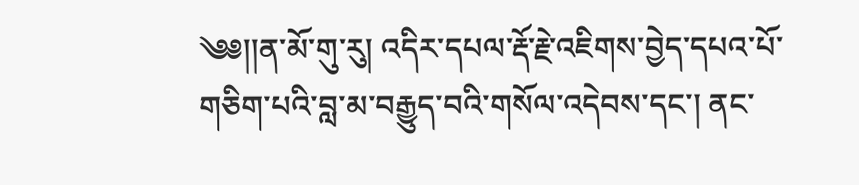༄༅།།ན་མོ་གུ་རུ། འདིར་དཔལ་རྡོ་རྗེ་འཇིགས་བྱེད་དཔའ་པོ་གཅིག་པའི་བླ་མ་བརྒྱུད་བའི་གསོལ་འདེབས་དང་། ནང་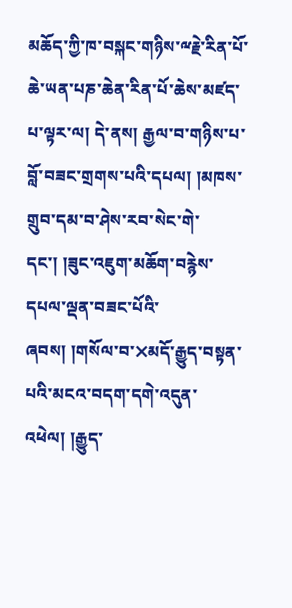མཆོད་ཀྱི་ཁ་བསྐང་གཉིས་ྋརྗེ་རིན་པོ་ཆེ་ཡན་པཎ་ཆེན་རིན་པོ་ཆེས་མཛད་པ་ལྟར་ལ། དེ་ནས། རྒྱལ་བ་གཉིས་པ་བློ་བཟང་གྲགས་པའི་དཔལ། །མཁས་གྲུབ་དམ་བ་ཤེས་རབ་སེང་གེ་དང་། །ཟུང་འཇུག་མཆོག་བརྙེས་དཔལ་ལྡན་བཟང་པོའི་ཞབས། །གསོལ་བ་྾མདོ་རྒྱུད་བསྟན་པའི་མངའ་བདག་དགེ་འདུན་འཕེལ། །རྒྱུད་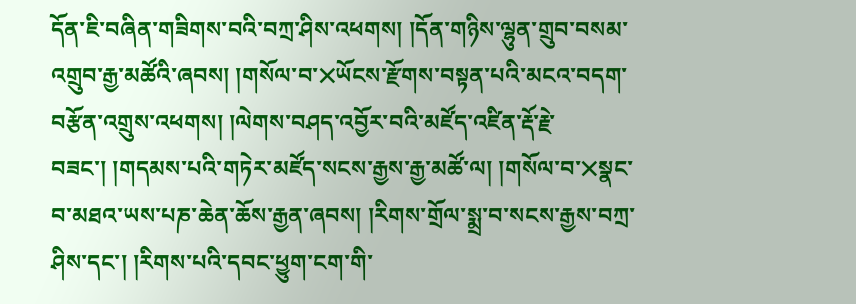དོན་ཇི་བཞིན་གཟིགས་བའི་བཀྲ་ཤིས་འཕགས། །དོན་གཉིས་ལྷུན་གྲུབ་བསམ་འགྲུབ་རྒྱ་མཚོའི་ཞབས། །གསོལ་བ་྾ཡོངས་རྫོགས་བསྟན་པའི་མངའ་བདག་བརྩོན་འགྲུས་འཕགས། །ལེགས་བཤད་འབྱོར་བའི་མཛོད་འཛིན་རྡོ་རྗེ་བཟང་། །གདམས་པའི་གཏེར་མཛོད་སངས་རྒྱས་རྒྱ་མཚོ་ལ། །གསོལ་བ་྾སྣང་བ་མཐའ་ཡས་པཎ་ཆེན་ཆོས་རྒྱན་ཞབས། །རིགས་གྲོལ་སྨྲ་བ་སངས་རྒྱས་བཀྲ་ཤིས་དང་། །རིགས་པའི་དབང་ཕྱུག་ངག་གི་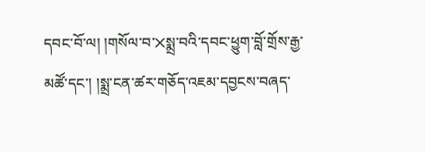དབང་བོ་ལ། །གསོལ་བ་྾སྨྲ་བའི་དབང་ཕྱུག་བློ་གྲོས་རྒྱ་མཚོ་དང་། །སྨྲ་ངན་ཚར་གཅོད་འཇམ་དབྱངས་བཞད་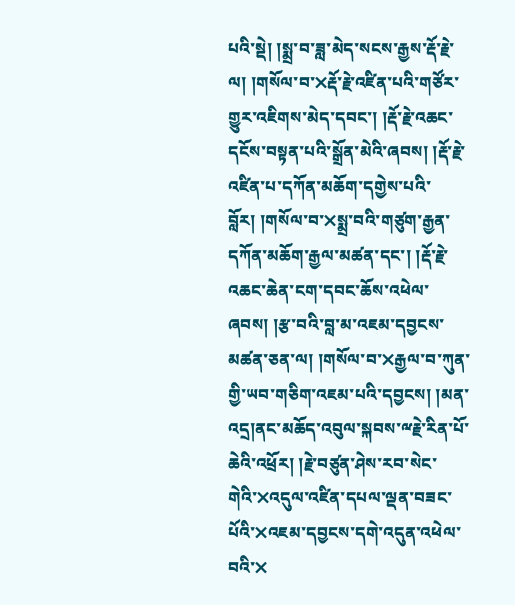པའི་སྡེ། །སྨྲ་བ་ཟླ་མེད་སངས་རྒྱས་རྡོ་རྗེ་ལ། །གསོལ་བ་྾རྡོ་རྗེ་འཛིན་པའི་གཙོར་གྱུར་འཇིགས་མེད་དབང་། །རྡོ་རྗེ་འཆང་དངོས་བསྟན་པའི་སྒྲོན་མེའི་ཞབས། །རྡོ་རྗེ་འཛིན་པ་དཀོན་མཆོག་དགྱེས་པའི་བློར། །གསོལ་བ་྾སྨྲ་བའི་གཙུག་རྒྱན་དཀོན་མཆོག་རྒྱལ་མཚན་དང་། །རྡོ་རྗེ་འཆང་ཆེན་ངག་དབང་ཆོས་འཕེལ་ཞབས། །རྩ་བའི་བླ་མ་འཇམ་དབྱངས་མཚན་ཅན་ལ། །གསོལ་བ་྾རྒྱལ་བ་ཀུན་གྱི་ཡབ་གཅིག་འཇམ་པའི་དབྱངས། །མན་འདྲ།ནང་མཆོད་འབུལ་སྐབས་ྋརྗེ་རིན་པོ་ཆེའི་འཕྲོར། །རྗེ་བཙུན་ཤེས་རབ་སེང་གེའི་྾འདུལ་འཛིན་དཔལ་ལྡན་བཟང་པོའི་྾འཇམ་དབྱངས་དགེ་འདུན་འཕེལ་བའི་྾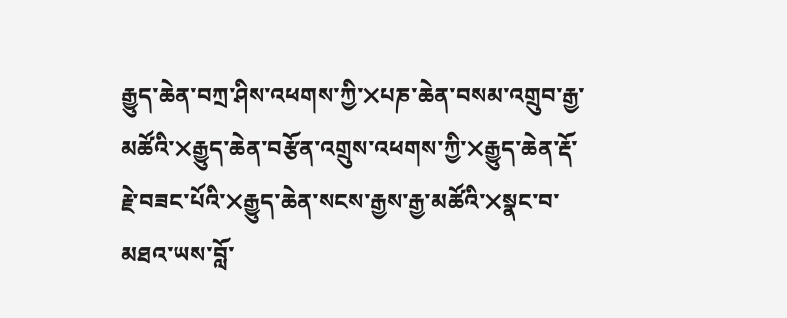རྒྱུད་ཆེན་བཀྲ་ཤིས་འཕགས་ཀྱི་྾པཎ་ཆེན་བསམ་འགྲུབ་རྒྱ་མཚོའི་྾རྒྱུད་ཆེན་བརྩོན་འགྲུས་འཕགས་ཀྱི་྾རྒྱུད་ཆེན་རྡོ་རྗེ་བཟང་པོའི་྾རྒྱུད་ཆེན་སངས་རྒྱས་རྒྱ་མཚོའི་྾སྣང་བ་མཐའ་ཡས་བློ་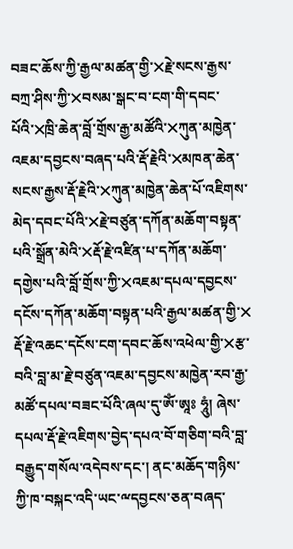བཟང་ཆོས་ཀྱི་རྒྱལ་མཚན་གྱི་྾རྗེ་སངས་རྒྱས་བཀྲ་ཤིས་ཀྱི་྾བསམ་སྒང་བ་ངག་གི་དབང་པོའི་྾ཁྲི་ཆེན་བློ་གྲོས་རྒྱ་མཚོའི་྾ཀུན་མཁྱེན་འཇམ་དབྱངས་བཞད་པའི་རྡོ་རྗེའི་྾མཁན་ཆེན་སངས་རྒྱས་རྡོ་རྗེའི་྾ཀུན་མཁྱེན་ཆེན་པོ་འཇིགས་མེད་དབང་པོའི་྾རྗེ་བཙུན་དཀོན་མཆོག་བསྟན་པའི་སྒྲོན་མེའི་྾རྡོ་རྗེ་འཛིན་པ་དཀོན་མཆོག་དགྱེས་པའི་བློ་གྲོས་ཀྱི་྾འཇམ་དཔལ་དབྱངས་དངོས་དཀོན་མཆོག་བསྟན་པའི་རྒྱལ་མཚན་གྱི་྾རྡོ་རྗེ་འཆང་དངོས་ངག་དབང་ཆོས་འཕེལ་གྱི་྾རྩ་བའི་བླ་མ་རྗེ་བཙུན་འཇམ་དབྱངས་མཁྱེན་རབ་རྒྱ་མཚོ་དཔལ་བཟང་པོའི་ཞལ་དུ་ཨོཾ་ཨཱཿ ཧཱུཾ། ཞེས་དཔལ་རྡོ་རྗེ་འཇིགས་བྱེད་དཔའ་བོ་གཅིག་བའི་བླ་བརྒྱུད་གསོལ་འདེབས་དང་། ནང་མཆོད་གཉིས་ཀྱི་ཁ་བསྐང་འདི་ཡང་ྋདབྱངས་ཅན་བཞད་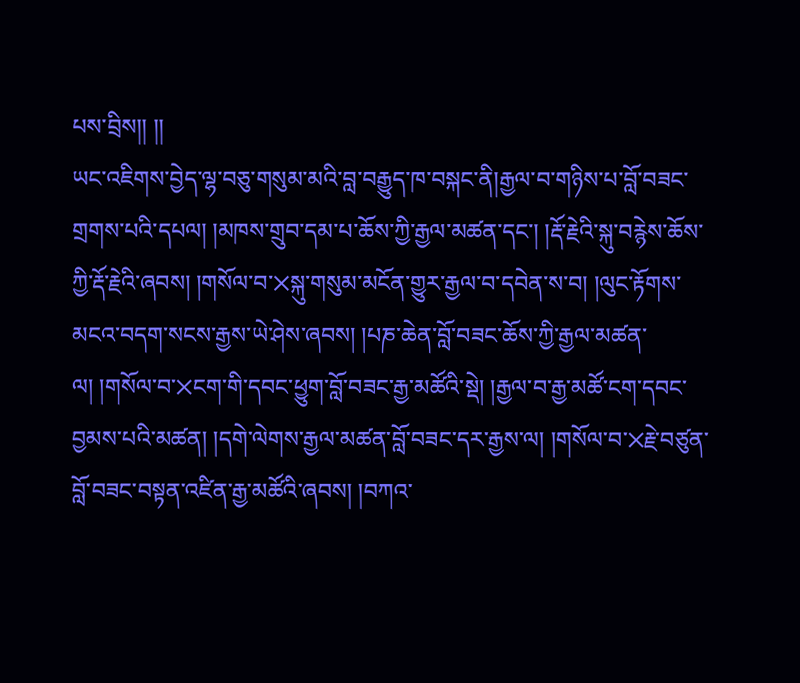པས་བྲིས།། །།
ཡང་འཇིགས་བྱེད་ལྷ་བཅུ་གསུམ་མའི་བླ་བརྒྱུད་ཁ་བསྐང་ནི།རྒྱལ་བ་གཉིས་པ་བློ་བཟང་གྲགས་པའི་དཔལ། །མཁས་གྲུབ་དམ་པ་ཆོས་ཀྱི་རྒྱལ་མཚན་དང་། །རྡོ་རྗེའི་སྐུ་བརྙེས་ཆོས་ཀྱི་རྡོ་རྗེའི་ཞབས། །གསོལ་བ་྾སྐུ་གསུམ་མངོན་གྱུར་རྒྱལ་བ་དབེན་ས་བ། །ལུང་རྟོགས་མངའ་བདག་སངས་རྒྱས་ཡེ་ཤེས་ཞབས། །པཎ་ཆེན་བློ་བཟང་ཆོས་ཀྱི་རྒྱལ་མཚན་ལ། །གསོལ་བ་྾ངག་གི་དབང་ཕྱུག་བློ་བཟང་རྒྱ་མཚོའི་སྡེ། །རྒྱལ་བ་རྒྱ་མཚོ་ངག་དབང་བྱམས་པའི་མཚན། །དགེ་ལེགས་རྒྱལ་མཚན་བློ་བཟང་དར་རྒྱས་ལ། །གསོལ་བ་྾རྗེ་བཙུན་བློ་བཟང་བསྟན་འཛིན་རྒྱ་མཚོའི་ཞབས། །བཀའ་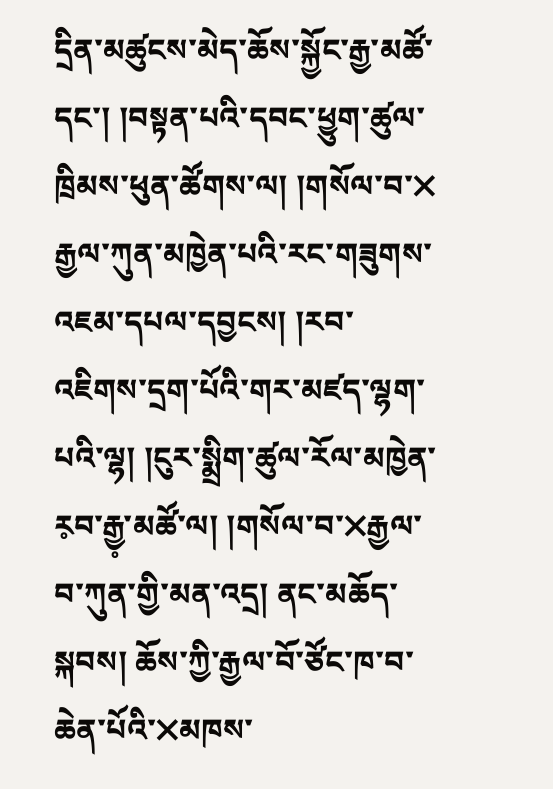དྲིན་མཚུངས་མེད་ཆོས་སྐྱོང་རྒྱ་མཚོ་དང་། །བསྟན་པའི་དབང་ཕྱུག་ཚུལ་ཁྲིམས་ཕུན་ཚོགས་ལ། །གསོལ་བ་྾རྒྱལ་ཀུན་མཁྱེན་པའི་རང་གཟུགས་འཇམ་དཔལ་དབྱངས། །རབ་འཇིགས་དྲག་པོའི་གར་མཛད་ལྷག་པའི་ལྷ། །ངུར་སྨྲིག་ཚུལ་རོལ་མཁྱེན་ར༷བ་རྒྱ༷་མཚོ་ལ། །གསོལ་བ་྾རྒྱལ་བ་ཀུན་གྱི་མན་འདྲ། ནང་མཆོད་སྐབས། ཆོས་ཀྱི་རྒྱལ་བོ་ཙོང་ཁ་བ་ཆེན་པོའི་྾མཁས་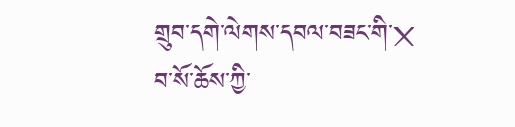གྲུབ་དགེ་ལེགས་དབལ་བཟང་གི་྾བ་སོ་ཆོས་ཀྱི་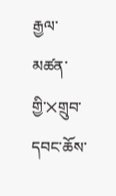རྒྱལ་མཚན་གྱི་྾གྲུབ་དབང་ཆོས་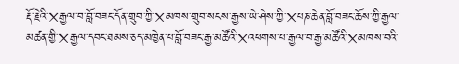རྡོ་རྗེའི་྾རྒྱལ་བ་བློ་བཟང་དོན་གྲུབ་ཀྱི་྾མཁས་གྲུབ་སངས་རྒྱས་ཡེ་ཤེས་ཀྱི་྾པཎ་ཆེན་བློ་བཟང་ཆོས་ཀྱི་རྒྱལ་མཚན་གྱི་྾རྒྱལ་དབང་ཐམས་ཅད་མཁྱེན་པ་བློ་བཟང་རྒྱ་མཚོའི་྾འཕགས་པ་རྒྱལ་བ་རྒྱ་མཚོའི་྾མཁས་བའི་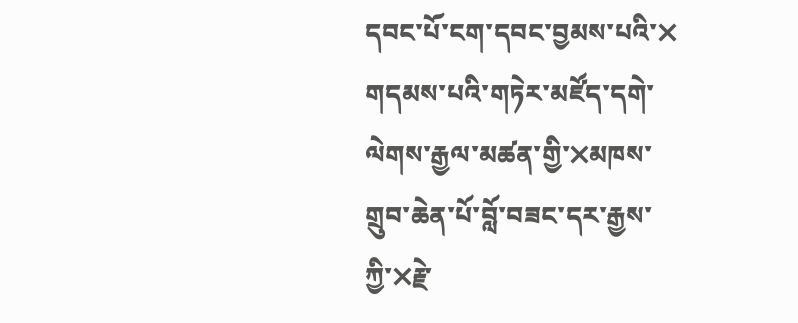དབང་པོ་ངག་དབང་བྱམས་པའི་྾གདམས་པའི་གཏེར་མཛོད་དགེ་ལེགས་རྒྱལ་མཚན་གྱི་྾མཁས་གྲུབ་ཆེན་པོ་བློ་བཟང་དར་རྒྱས་ཀྱི་྾རྗེ་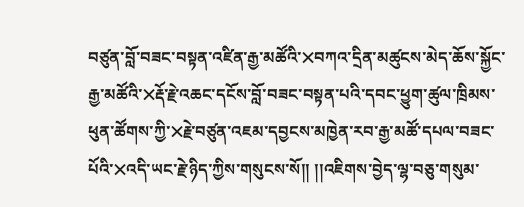བཙུན་བློ་བཟང་བསྟན་འཛིན་རྒྱ་མཚོའི་྾བཀའ་དྲིན་མཚུངས་མེད་ཆོས་སྐྱོང་རྒྱ་མཚོའི་྾རྡོ་རྗེ་འཆང་དངོས་བློ་བཟང་བསྟན་པའི་དབང་ཕྱུག་ཚུལ་ཁྲིམས་ཕུན་ཚོགས་ཀྱི་྾རྗེ་བཙུན་འཇམ་དབྱངས་མཁྱེན་རབ་རྒྱ་མཚོ་དཔལ་བཟང་པོའི་྾འདི་ཡང་རྗེ་ཉིད་ཀྱིས་གསུངས་སོ།། །།འཇིགས་བྱེད་ལྷ་བཅུ་གསུམ་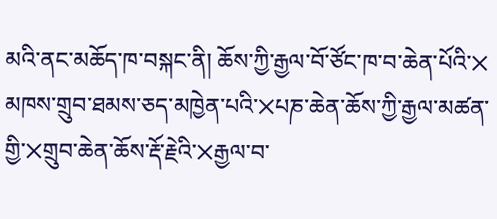མའི་ནང་མཆོད་ཁ་བསྐང་ནི། ཆོས་ཀྱི་རྒྱལ་བོ་ཙོང་ཁ་བ་ཆེན་པོའི་྾མཁས་གྲུབ་ཐམས་ཅད་མཁྱེན་པའི་྾པཎ་ཆེན་ཆོས་ཀྱི་རྒྱལ་མཚན་གྱི་྾གྲུབ་ཆེན་ཆོས་རྡོ་རྗེའི་྾རྒྱལ་བ་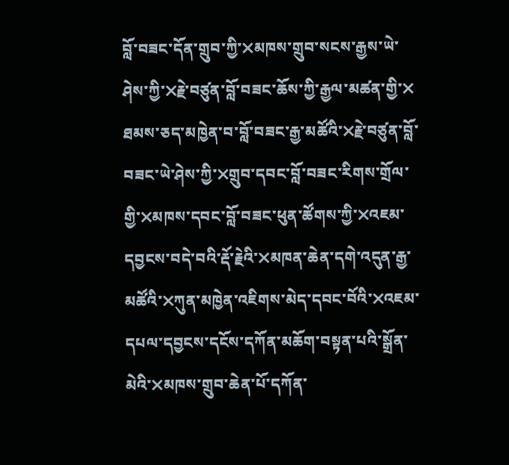བློ་བཟང་དོན་གྲུབ་ཀྱི་྾མཁས་གྲུབ་སངས་རྒྱས་ཡེ་ཤེས་ཀྱི་྾རྗེ་བཙུན་བློ་བཟང་ཆོས་ཀྱི་རྒྱལ་མཚན་གྱི་྾ཐམས་ཅད་མཁྱེན་བ་བློ་བཟང་རྒྱ་མཚོའི་྾རྗེ་བཙུན་བློ་བཟང་ཡེ་ཤེས་ཀྱི་྾གྲུབ་དབང་བློ་བཟང་རིགས་གྲོལ་གྱི་྾མཁས་དབང་བློ་བཟང་ཕུན་ཚོགས་ཀྱི་྾འཇམ་དབྱངས་བདེ་བའི་རྡོ་རྗེའི་྾མཁན་ཆེན་དགེ་འདུན་རྒྱ་མཚོའི་྾ཀུན་མཁྱེན་འཇིགས་མེད་དབང་བོའི་྾འཇམ་དཔལ་དབྱངས་དངོས་དཀོན་མཆོག་བསྟན་པའི་སྒྲོན་མེའི་྾མཁས་གྲུབ་ཆེན་པོ་དཀོན་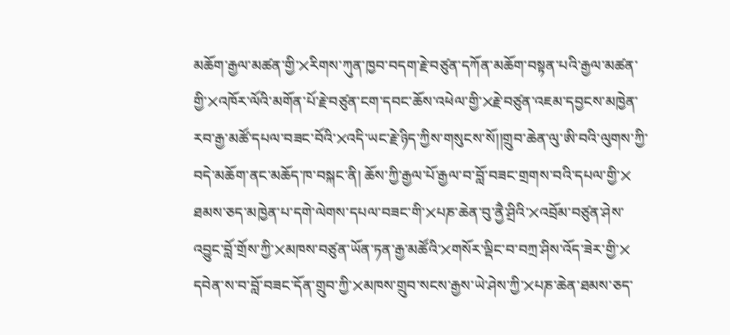མཆོག་རྒྱལ་མཚན་གྱི་྾རིགས་ཀུན་ཁྱབ་བདག་རྗེ་བཙུན་དཀོན་མཆོག་བསྟན་པའི་རྒྱལ་མཚན་གྱི་྾འཁོར་ལོའི་མགོན་པོ་རྗེ་བཙུན་ངག་དབང་ཆོས་འཕེལ་གྱི་྾རྗེ་བཙུན་འཇམ་དབྱངས་མཁྱེན་རབ་རྒྱ་མཚོ་དཔལ་བཟང་བོའི་྾འདི་ཡང་རྗེ་ཉིད་ཀྱིས་གསུངས་སོ།།གྲུབ་ཆེན་ལུ་ཨི་བའི་ལུགས་ཀྱི་བདེ་མཆོག་ནང་མཆོད་ཁ་བསྐང་ནི། ཆོས་ཀྱི་རྒྱལ་པོ་རྒྱལ་བ་བློ་བཟང་གྲགས་བའི་དཔལ་གྱི་྾ཐམས་ཅད་མཁྱེན་པ་དགེ་ལེགས་དཔལ་བཟང་གི་྾པཎ་ཆེན་བུ་ནྱཻ་ཤྲིའི་྾འབྲོམ་བཙུན་ཤེས་འབྱུང་བློ་གྲོས་ཀྱི་྾མཁས་བཙུན་ཡོན་ཏན་རྒྱ་མཚོའི་྾གསོར་ལྡིང་བ་བཀྲ་ཤིས་འོད་ཟེར་གྱི་྾དབེན་ས་བ་བློ་བཟང་དོན་གྲུབ་ཀྱི་྾མཁས་གྲུབ་སངས་རྒྱས་ཡེ་ཤེས་ཀྱི་྾པཎ་ཆེན་ཐམས་ཅད་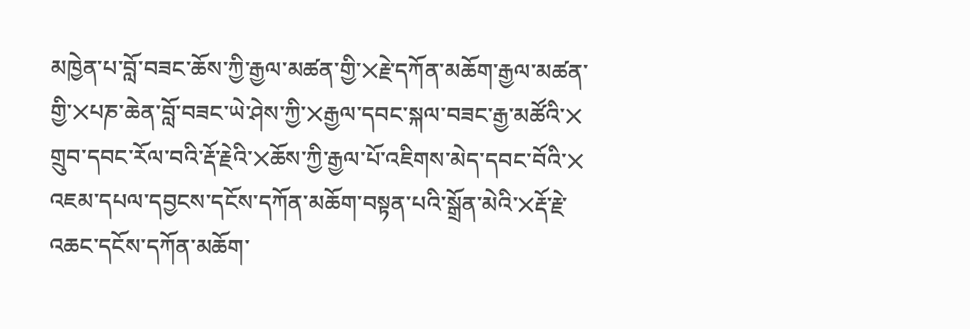མཁྱེན་པ་བློ་བཟང་ཆོས་ཀྱི་རྒྱལ་མཚན་གྱི་྾རྗེ་དཀོན་མཆོག་རྒྱལ་མཚན་གྱི་྾པཎ་ཆེན་བློ་བཟང་ཡེ་ཤེས་ཀྱི་྾རྒྱལ་དབང་སྐལ་བཟང་རྒྱ་མཚོའི་྾གྲུབ་དབང་རོལ་བའི་རྡོ་རྗེའི་྾ཆོས་ཀྱི་རྒྱལ་པོ་འཇིགས་མེད་དབང་བོའི་྾འཇམ་དཔལ་དབྱངས་དངོས་དཀོན་མཆོག་བསྟན་པའི་སྒྲོན་མེའི་྾རྡོ་རྗེ་འཆང་དངོས་དཀོན་མཆོག་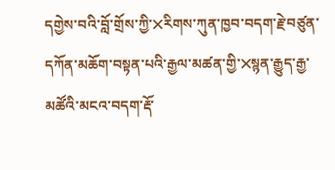དགྱེས་བའི་བློ་གྲོས་ཀྱི་྾རིགས་ཀུན་ཁྱབ་བདག་རྗེ་བཙུན་དཀོན་མཆོག་བསྟན་པའི་རྒྱལ་མཚན་གྱི་྾སྙན་རྒྱུད་རྒྱ་མཚོའི་མངའ་བདག་རྡོ་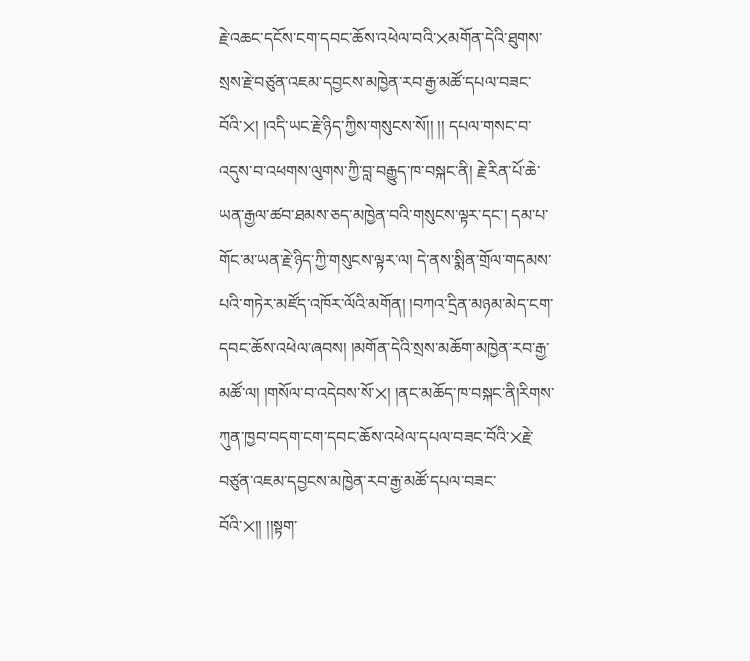རྗེ་འཆང་དངོས་ངག་དབང་ཆོས་འཕེལ་བའི་྾མགོན་དེའི་ཐུགས་སྲས་རྗེ་བཙུན་འཇམ་དབྱངས་མཁྱེན་རབ་རྒྱ་མཚོ་དཔལ་བཟང་བོའི་྾། །འདི་ཡང་རྗེ་ཉིད་ཀྱིས་གསུངས་སོ།། །། དཔལ་གསང་བ་འདུས་བ་འཕགས་ལུགས་ཀྱི་བླ་བརྒྱུད་ཁ་བསྐང་ནི། རྗེ་རིན་པོ་ཆེ་ཡན་རྒྱལ་ཚབ་ཐམས་ཅད་མཁྱེན་བའི་གསུངས་ལྟར་དང་། དམ་པ་གོང་མ་ཡན་རྗེ་ཉིད་ཀྱི་གསུངས་ལྟར་ལ། དེ་ནས་སྨིན་གྲོལ་གདམས་པའི་གཏེར་མཛོད་འཁོར་ལོའི་མགོན། །བཀའ་དྲིན་མཉམ་མེད་ངག་དབང་ཆོས་འཕེལ་ཞབས། །མགོན་དེའི་སྲས་མཆོག་མཁྱེན་རབ་རྒྱ་མཚོ་ལ། །གསོལ་བ་འདེབས་སོ་྾། །ནང་མཆོད་ཁ་བསྐང་ནི།རིགས་ཀུན་ཁྱབ་བདག་ངག་དབང་ཆོས་འཕེལ་དཔལ་བཟང་བོའི་྾རྗེ་བཙུན་འཇམ་དབྱངས་མཁྱེན་རབ་རྒྱ་མཚོ་དཔལ་བཟང་བོའི་྾།། །།སྟག་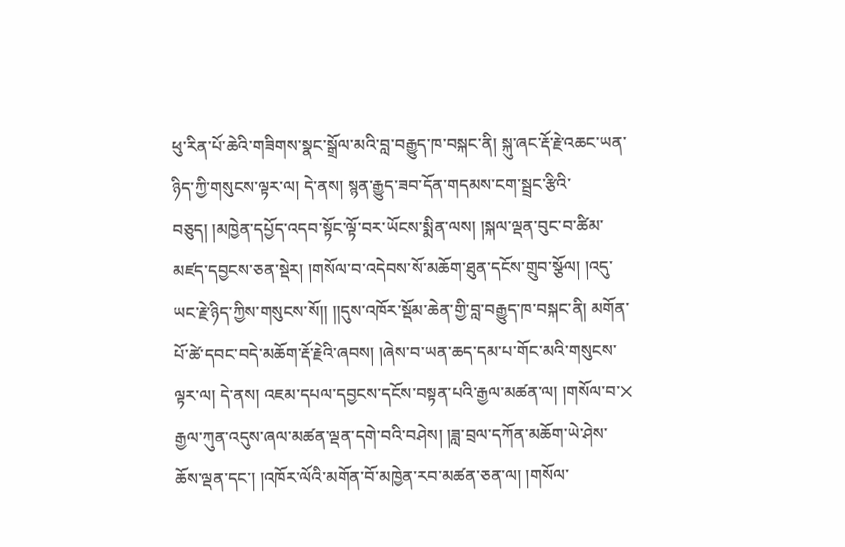ཕུ་རིན་པོ་ཆེའི་གཟིགས་སྣང་སྒྲོལ་མའི་བླ་བརྒྱུད་ཁ་བསྐང་ནི། སྐུ་ཞང་རྡོ་རྗེ་འཆང་ཡན་ཉིད་ཀྱི་གསུངས་ལྟར་ལ། དེ་ནས། སྙན་རྒྱུད་ཟབ་དོན་གདམས་ངག་སྦྲང་རྩིའི་བཅུད། །མཁྱེན་དཔྱོད་འདབ་སྟོང་ལྟོ་བར་ཡོངས་སྨིན་ལས། །སྐལ་ལྡན་བུང་བ་ཚིམ་མཛད་དབྱངས་ཅན་སྡེར། །གསོལ་བ་འདེབས་སོ་མཆོག་ཐུན་དངོས་གྲུབ་སྩོལ། །འདུ་ཡང་རྗེ་ཉིད་ཀྱིས་གསུངས་སོ།། །།དུས་འཁོར་སྡོམ་ཆེན་གྱི་བླ་བརྒྱུད་ཁ་བསྐང་ནི། མགོན་པོ་ཚེ་དབང་བདེ་མཆོག་རྡོ་རྗེའི་ཞབས། །ཞེས་བ་ཡན་ཆད་དམ་པ་གོང་མའི་གསུངས་ལྟར་ལ། དེ་ནས། འཇམ་དཔལ་དབྱངས་དངོས་བསྟན་པའི་རྒྱལ་མཚན་ལ། །གསོལ་བ་྾རྒྱལ་ཀུན་འདུས་ཞལ་མཚན་ལྡན་དགེ་བའི་བཤེས། །ཟླ་བྲལ་དཀོན་མཆོག་ཡེ་ཤེས་ཆོས་ལྡན་དང་། །འཁོར་ལོའི་མགོན་བོ་མཁྱེན་རབ་མཚན་ཅན་ལ། །གསོལ་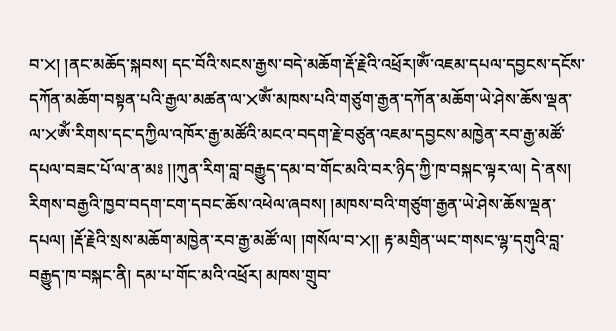བ་྾། །ནང་མཆོད་སྐབས། དང་བོའི་སངས་རྒྱས་བདེ་མཆོག་རྡོ་རྗེའི་འཕྲོར།ཨོཾ་འཇམ་དཔལ་དབྱངས་དངོས་དཀོན་མཆོག་བསྟན་པའི་རྒྱལ་མཚན་ལ་྾ཨོཾ་མཁས་པའི་གཙུག་རྒྱན་དཀོན་མཆོག་ཡེ་ཤེས་ཆོས་ལྡན་ལ་྾ཨོཾ་རིགས་དང་དཀྱིལ་འཁོར་རྒྱ་མཚོའི་མངའ་བདག་རྗེ་བཙུན་འཇམ་དབྱངས་མཁྱེན་རབ་རྒྱ་མཚོ་དཔལ་བཟང་པོ་ལ་ན་མཿ །།ཀུན་རིག་བླ་བརྒྱུད་དམ་བ་གོང་མའི་བར་ཉིད་ཀྱི་ཁ་བསྐང་ལྟར་ལ། དེ་ནས། རིགས་བརྒྱའི་ཁྱབ་བདག་ངག་དབང་ཆོས་འཕེལ་ཞབས། །མཁས་བའི་གཙུག་རྒྱན་ཡེ་ཤེས་ཆོས་ལྡན་དཔལ། །རྡོ་རྗེའི་སྲས་མཆོག་མཁྱེན་རབ་རྒྱ་མཚོ་ལ། །གསོལ་བ་྾།། རྟ་མགྲིན་ཡང་གསང་ལྷ་དགུའི་བླ་བརྒྱུད་ཁ་བསྐང་ནི། དམ་པ་གོང་མའི་འཕྲོར། མཁས་གྲུབ་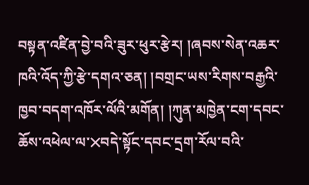བསྟན་འཛིན་བྱེ་བའི་ཟུར་ཕུར་རྩེར། །ཞབས་སེན་འཆར་ཁའི་འོད་ཀྱི་རྩེ་དགའ་ཅན། །བགྲང་ཡས་རིགས་བརྒྱའི་ཁྱབ་བདག་འཁོར་ལོའི་མགོན། །ཀུན་མཁྱེན་ངག་དབང་ཆོས་འཕེལ་ལ་྾བདེ་སྟོང་དབང་དྲག་རོལ་བའི་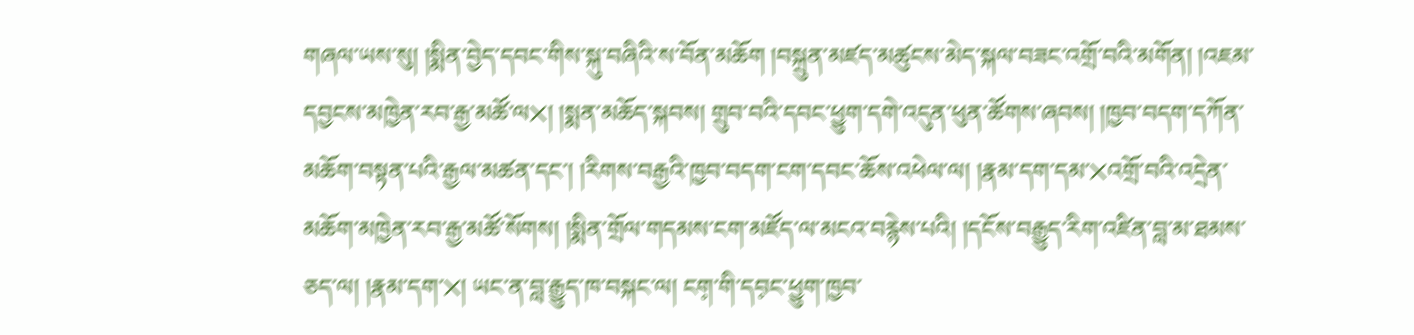གཞལ་ཡས་སུ། །སྨིན་བྱེད་དབང་གིས་སྐུ་བཞིའི་ས་བོན་མཆོག །བསྐྲུན་མཛད་མཚུངས་མེད་སྐལ་བཟང་འགྲོ་བའི་མགོན། །འཇམ་དབྱངས་མཁྱེན་རབ་རྒྱ་མཚོ་ལ྾། །སྨན་མཆོད་སྐབས། གྲུབ་བའི་དབང་ཕྱུག་དགེ་འདུན་ཕུན་ཚོགས་ཞབས། །ཁྱབ་བདག་དཀོན་མཆོག་བསྟན་པའི་རྒྱལ་མཚན་དང་། །རིགས་བརྒྱའི་ཁྱབ་བདག་ངག་དབང་ཆོས་འཕེལ་ལ། །རྣམ་དག་དམ་྾འགྲོ་བའི་འདྲེན་མཆོག་མཁྱེན་རབ་རྒྱ་མཚོ་སོགས། །སྨིན་གྲོལ་གདམས་ངག་མཛོད་ལ་མངའ་བརྙེས་པའི། །དངོས་བརྒྱུད་རིག་འཛིན་བླ་མ་ཐམས་ཅད་ལ། །རྣམ་དག་྾། ཡང་ན་བླ་རྒྱུད་ཁ་བསྐང་ལ། ངག༷་གི་དབ༷ང་ཕྱུག་ཁྱབ་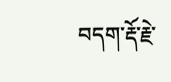བདག་རྡོ་རྗེ་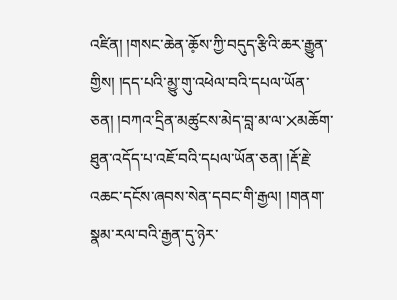འཛིན། །གསང་ཆེན་ཆོ༷ས་ཀྱི་བདུད་རྩིའི་ཆར་རྒྱུན་གྱིས། །དད་པའི་མྱུ་གུ་འཕེལ་བའི་དཔལ་ཡོན་ཅན། །བཀའ་དྲིན་མཚུངས་མེད་བླ་མ་ལ་྾མཆོག་ཐུན་འདོད་པ་འཇོ་བའི་དཔལ་ཡོན་ཅན། །རྡོ་རྗེ་འཆང་དངོས་ཞབས་སེན་དབང་གི་རྒྱལ། །གནག་སྣམ་རལ་བའི་རྒྱན་དུ་ཉེར་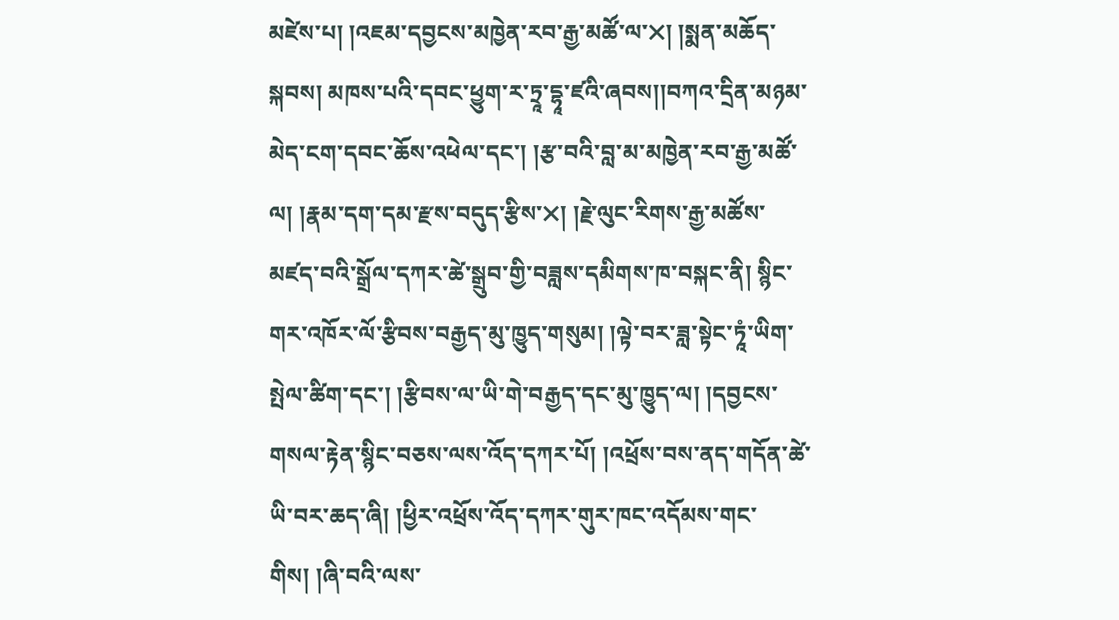མཛེས་པ། །འཇམ་དབྱངས་མཁྱེན་རབ་རྒྱ་མཚོ་ལ་྾། །སྨན་མཆོད་སྐབས། མཁས་པའི་དབང་ཕྱུག་ར་ཏྲཱ་དྷཱ་ཛའི་ཞབས།།བཀའ་དྲིན་མཉམ་མེད་ངག་དབང་ཆོས་འཕེལ་དང་། །རྩ་བའི་བླ་མ་མཁྱེན་རབ་རྒྱ་མཚོ་ལ། །རྣམ་དག་དམ་རྫས་བདུད་རྩིས་྾། །རྗེ་ལུང་རིགས་རྒྱ་མཚོས་མཛད་བའི་སྒྲོལ་དཀར་ཚེ་སྒྲུབ་གྱི་བཟླས་དམིགས་ཁ་བསྐང་ནི། སྙིང་གར་འཁོར་ལོ་རྩིབས་བརྒྱད་མུ་ཁྱུད་གསུམ། །ལྟེ་བར་ཟླ་སྟེང་ཏཱཾ་ཡིག་སྤེལ་ཚིག་དང་། །རྩིབས་ལ་ཡི་གེ་བརྒྱད་དང་མུ་ཁྱུད་ལ། །དབྱངས་གསལ་རྟེན་སྙིང་བཅས་ལས་འོད་དཀར་པོ། །འཕྲོས་བས་ནད་གདོན་ཚེ་ཡི་བར་ཆད་ཞི། །ཕྱིར་འཕྲོས་འོད་དཀར་གུར་ཁང་འདོམས་གང་གིས། །ཞི་བའི་ལས་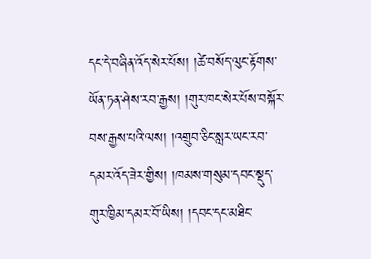དང་དེ་བཞིན་འོད་སེར་པོས། །ཚེ་བསོད་ལུང་རྟོགས་ཡོན་ཏན་ཤེས་རབ་རྒྱས། །གུར་ཁང་སེར་པོས་བསྐོར་བས་རྒྱས་པའི་ལས། །འགྲུབ་ཅིང་སླར་ཡང་རབ་དམར་འོད་ཟེར་གྱིས། །ཁམས་གསུམ་དབང་སྡུད་གུར་ཁྱིམ་དམར་བོ་ཡིས། །དབང་དང་མཐིང་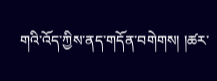གའི་འོད་ཀྱིས་ནད་གདོན་བགེགས། །ཚར་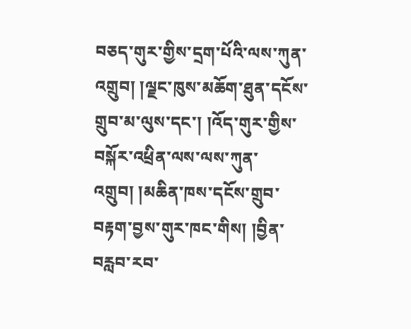བཅད་གུར་གྱིས་དྲག་པོའི་ལས་ཀུན་འགྲུབ། །ལྗང་ཁུས་མཆོག་ཐུན་དངོས་གྲུབ་མ་ལུས་དང་། །འོད་གུར་གྱིས་བསྐོར་འཕྲིན་ལས་ལས་ཀུན་འགྲུབ། །མཆིན་ཁས་དངོས་གྲུབ་བརྟག་བྱས་གུར་ཁང་གིས། །བྱིན་བརླབ་རབ་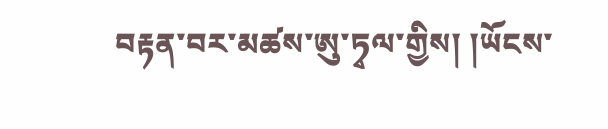བརྟན་བར་མཚས་ཨུ་ཏྭལ་གྱིས། །ཡོངས་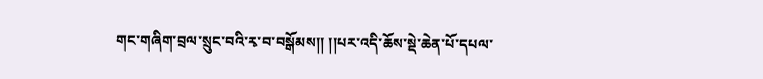གང་གཞིག་བྲལ་སྲུང་བའི་རྭ་བ་བསྒོམས།། །།པར་འདི་ཆོས་སྡེ་ཆེན་པོ་དཔལ་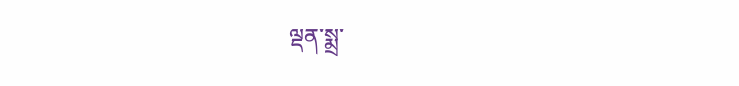ལྡན་སྨྲ་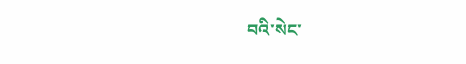བའི་སེང་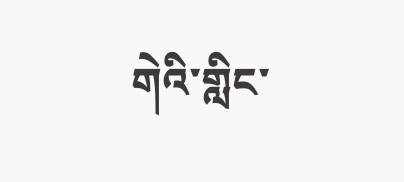གེའི་གླིང་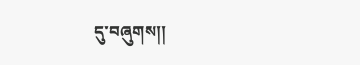དུ་བཞུགས།།